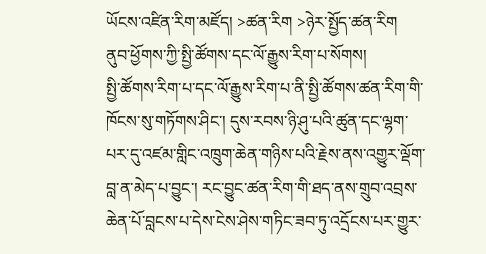ཡོངས་འཛིན་རིག་མཛོད། >ཚན་རིག >ཉེར་སྤྱོད་ཚན་རིག
ནུབ་ཕྱོགས་ཀྱི་སྤྱི་ཚོགས་དང་ལོ་རྒྱུས་རིག་པ་སོགས།
སྤྱི་ཚོགས་རིག་པ་དང་ལོ་རྒྱུས་རིག་པ་ནི་སྤྱི་ཚོགས་ཚན་རིག་གི་ཁོངས་སུ་གཏོགས་ཤིང་། དུས་རབས་ཉི་ཤུ་པའི་ཚུན་དང་ལྷག་པར་དུ་འཛམ་གླིང་འཁྲུག་ཆེན་གཉིས་པའི་རྗེས་ནས་འགྱུར་ལྡོག་བླ་ན་མེད་པ་བྱུང་། རང་བྱུང་ཚན་རིག་གི་ཐད་ནས་གྲུབ་འབྲས་ཆེན་པོ་བླངས་པ་དེས་ངེས་ཤེས་གཏིང་ཟབ་ཏུ་འདྲོངས་པར་གྱུར་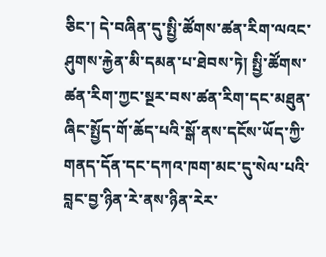ཅིང་། དེ་བཞིན་དུ་སྤྱི་ཚོགས་ཚན་རིག་ལའང་ཤུགས་རྐྱེན་མི་དམན་པ་ཐེབས་ཏེ། སྤྱི་ཚོགས་ཚན་རིག་ཀྱང་སྔར་བས་ཚན་རིག་དང་མཐུན་ཞིང་སྤྱོད་གོ་ཆོད་པའི་སྒོ་ནས་དངོས་ཡོད་ཀྱི་གནད་དོན་དང་དཀའ་ཁག་མང་དུ་སེལ་པའི་བླང་བྱ་ཉིན་རེ་ནས་ཉིན་རེར་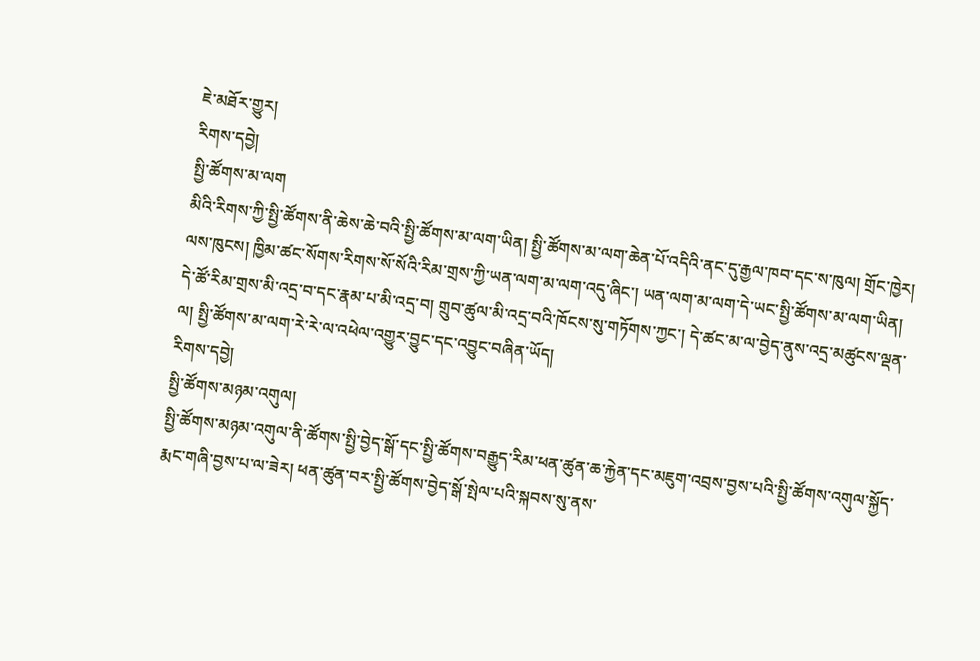ཇེ་མཐོར་གྱུར།
རིགས་དབྱེ།
སྤྱི་ཚོགས་མ་ལག
མིའི་རིགས་ཀྱི་སྤྱི་ཚོགས་ནི་ཆེས་ཆེ་བའི་སྤྱི་ཚོགས་མ་ལག་ཡིན། སྤྱི་ཚོགས་མ་ལག་ཆེན་པོ་འདིའི་ནང་དུ་རྒྱལ་ཁབ་དང་ས་ཁུལ། གྲོང་ཁྱེར། ལས་ཁུངས། ཁྱིམ་ཚང་སོགས་རིགས་སོ་སོའི་རིམ་གྲས་ཀྱི་ཡན་ལག་མ་ལག་འདུ་ཞིང་། ཡན་ལག་མ་ལག་དེ་ཡང་སྤྱི་ཚོགས་མ་ལག་ཡིན། དེ་ཚོ་རིམ་གྲས་མི་འདྲ་བ་དང་རྣམ་པ་མི་འདྲ་བ། གྲུབ་ཚུལ་མི་འདྲ་བའི་ཁོངས་སུ་གཏོགས་ཀྱང་། དེ་ཚང་མ་ལ་བྱེད་ནུས་འདྲ་མཚུངས་ལྡན་ལ། སྤྱི་ཚོགས་མ་ལག་རེ་རེ་ལ་འཕེལ་འགྱུར་བྱུང་དང་འབྱུང་བཞིན་ཡོད།
རིགས་དབྱེ།
སྤྱི་ཚོགས་མཉམ་འགུལ།
སྤྱི་ཚོགས་མཉམ་འགུལ་ནི་ཚོགས་སྤྱི་བྱེད་སྒོ་དང་སྤྱི་ཚོགས་བརྒྱུད་རིམ་ཕན་ཚུན་ཆ་རྐྱེན་དང་མཇུག་འབྲས་བྱས་པའི་སྤྱི་ཚོགས་འགུལ་སྐྱོད་རྨང་གཞི་བྱས་པ་ལ་ཟེར། ཕན་ཚུན་བར་སྤྱི་ཚོགས་བྱེད་སྒོ་སྤེལ་པའི་སྐབས་སུ་ནས་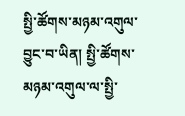སྤྱི་ཚོགས་མཉམ་འགུལ་བྱུང་བ་ཡིན། སྤྱི་ཚོགས་མཉམ་འགུལ་ལ་སྤྱི་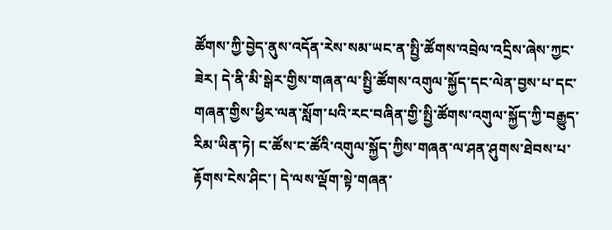ཚོགས་ཀྱི་བྱེད་ནུས་འདོན་རེས་སམ་ཡང་ན་སྤྱི་ཚོགས་འབྲེལ་འདྲིས་ཞེས་ཀྱང་ཟེར། དེ་ནི་མི་སྒེར་གྱིས་གཞན་ལ་སྤྱི་ཚོགས་འགུལ་སྐྱོད་དང་ལེན་བྱས་པ་དང་གཞན་གྱིས་ཕྱིར་ལན་སློག་པའི་རང་བཞིན་གྱི་སྤྱི་ཚོགས་འགུལ་སྐྱོད་ཀྱི་བརྒྱུད་རིམ་ཡིན་ཏེ། ང་ཚོས་ང་ཚོའི་འགུལ་སྐྱོད་ཀྱིས་གཞན་ལ་ཤན་ཤུགས་ཐེབས་པ་རྟོགས་ངེས་ཤིང་། དེ་ལས་ལྡོག་སྟེ་གཞན་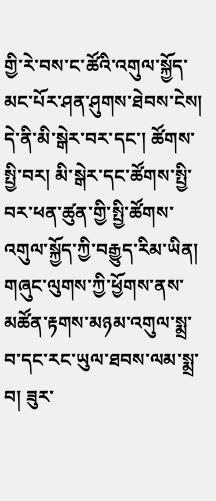གྱི་རེ་བས་ང་ཚོའི་འགུལ་སྐྱོད་མང་པོར་ཤན་ཤུགས་ཐེབས་ངེས། དེ་ནི་མི་སྒེར་བར་དང་། ཚོགས་སྤྱི་བར། མི་སྒེར་དང་ཚོགས་སྤྱི་བར་ཕན་ཚུན་གྱི་སྤྱི་ཚོགས་འགུལ་སྐྱོད་ཀྱི་བརྒྱུད་རིམ་ཡིན། གཞུང་ལུགས་ཀྱི་ཕྱོགས་ནས་མཚོན་རྟགས་མཉམ་འགུལ་སྨྲ་བ་དང་རང་ཡུལ་ཐབས་ལམ་སྨྲ་བ། ཟུར་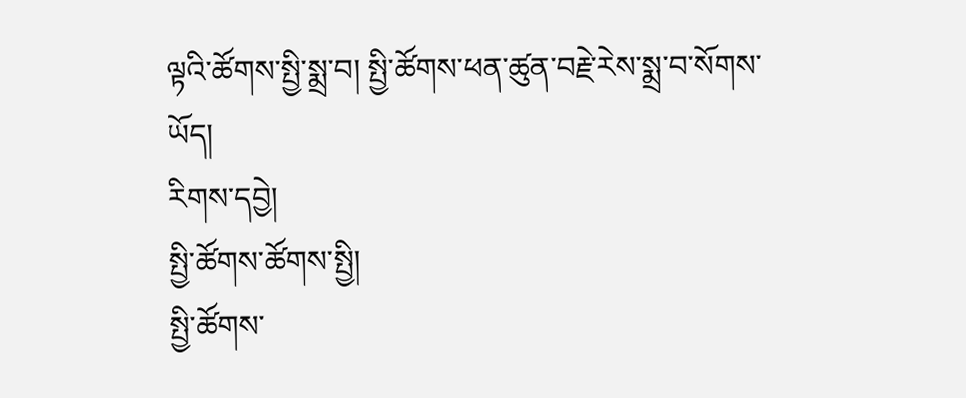ལྟའི་ཚོགས་སྤྱི་སྨྲ་བ། སྤྱི་ཚོགས་ཕན་ཚུན་བརྗེ་རེས་སྨྲ་བ་སོགས་ཡོད།
རིགས་དབྱེ།
སྤྱི་ཚོགས་ཚོགས་སྤྱི།
སྤྱི་ཚོགས་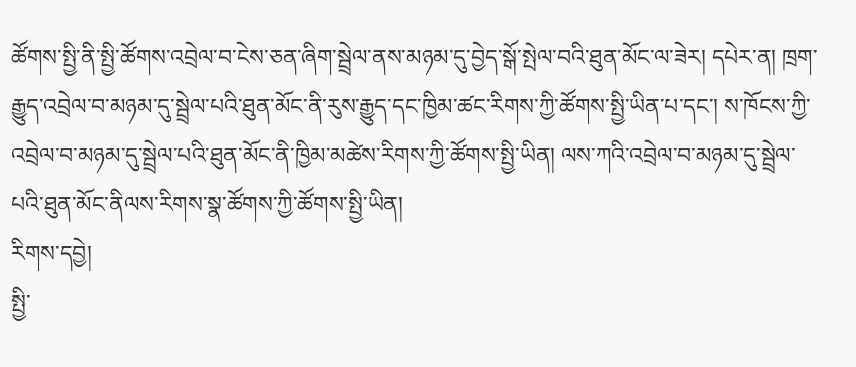ཚོགས་སྤྱི་ནི་སྤྱི་ཚོགས་འབྲེལ་བ་ངེས་ཅན་ཞིག་སྦྲེལ་ནས་མཉམ་དུ་བྱེད་སྒོ་སྤེལ་བའི་ཐུན་མོང་ལ་ཟེར། དཔེར་ན། ཁྲག་རྒྱུད་འབྲེལ་བ་མཉམ་དུ་སྦྲེལ་པའི་ཐུན་མོང་ནི་རུས་རྒྱུད་དང་ཁྱིམ་ཚང་རིགས་ཀྱི་ཚོགས་སྤྱི་ཡིན་པ་དང་། ས་ཁོངས་ཀྱི་འབྲེལ་བ་མཉམ་དུ་སྦྲེལ་པའི་ཐུན་མོང་ནི་ཁྱིམ་མཚེས་རིགས་ཀྱི་ཚོགས་སྤྱི་ཡིན། ལས་ཀའི་འབྲེལ་བ་མཉམ་དུ་སྦྲེལ་པའི་ཐུན་མོང་ནིལས་རིགས་སྣ་ཚོགས་ཀྱི་ཚོགས་སྤྱི་ཡིན།
རིགས་དབྱེ།
སྤྱི་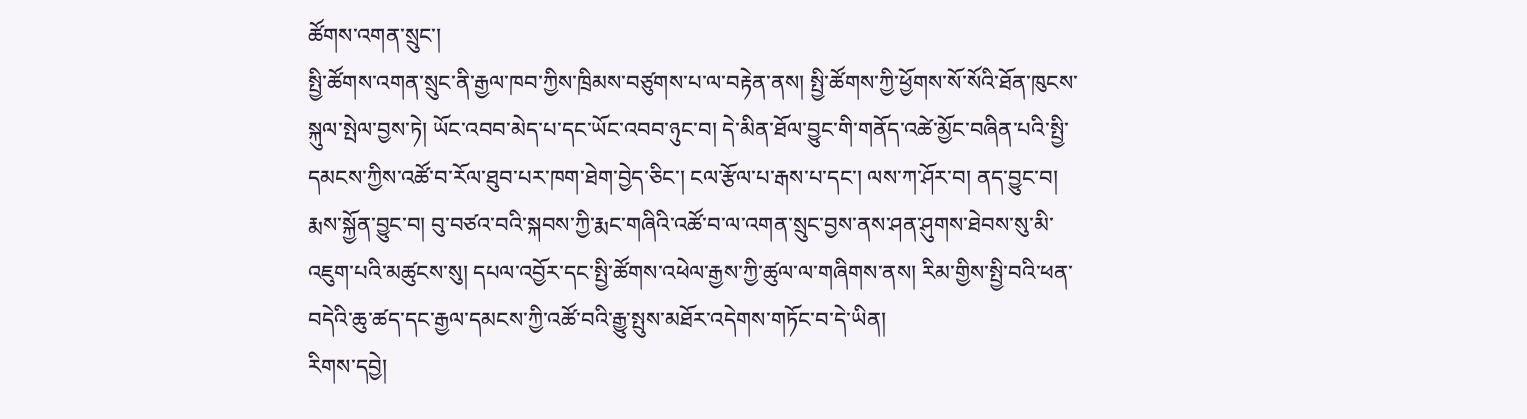ཚོགས་འགན་སྲུང་།
སྤྱི་ཚོགས་འགན་སྲུང་ནི་རྒྱལ་ཁབ་ཀྱིས་ཁྲིམས་བཙུགས་པ་ལ་བརྟེན་ནས། སྤྱི་ཚོགས་ཀྱི་ཕྱོགས་སོ་སོའི་ཐོན་ཁུངས་སྐུལ་སྤེལ་བྱས་ཏེ། ཡོང་འབབ་མེད་པ་དང་ཡོང་འབབ་ཉུང་བ། དེ་མིན་ཐོལ་བྱུང་གི་གནོད་འཚེ་མྱོང་བཞིན་པའི་སྤྱི་དམངས་ཀྱིས་འཚོ་བ་རོལ་ཐུབ་པར་ཁག་ཐེག་བྱེད་ཅིང་། ངལ་རྩོལ་པ་རྒས་པ་དང་། ལས་ཀ་ཤོར་བ། ནད་བྱུང་བ། རྨས་སྐྱོན་བྱུང་བ། བུ་བཙའ་བའི་སྐབས་ཀྱི་རྨང་གཞིའི་འཚོ་བ་ལ་འགན་སྲུང་བྱས་ནས་ཤན་ཤུགས་ཐེབས་སུ་མི་འཇུག་པའི་མཚུངས་སུ། དཔལ་འབྱོར་དང་སྤྱི་ཚོགས་འཕེལ་རྒྱས་ཀྱི་ཚུལ་ལ་གཞིགས་ནས། རིམ་གྱིས་སྤྱི་བའི་ཕན་བདེའི་ཆུ་ཚད་དང་རྒྱལ་དམངས་ཀྱི་འཚོ་བའི་རྒྱུ་སྤུས་མཐོར་འདེགས་གཏོང་བ་དེ་ཡིན།
རིགས་དབྱེ།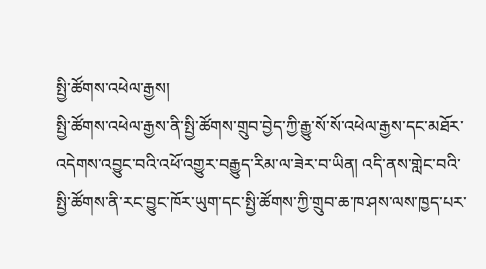སྤྱི་ཚོགས་འཕེལ་རྒྱས།
སྤྱི་ཚོགས་འཕེལ་རྒྱས་ནི་སྤྱི་ཚོགས་གྲུབ་བྱེད་ཀྱི་རྒྱུ་སོ་སོ་འཕེལ་རྒྱས་དང་མཐོར་འདེགས་འབྱུང་བའི་འཕོ་འགྱུར་བརྒྱུད་རིམ་ལ་ཟེར་བ་ཡིན། འདི་ནས་གླེང་བའི་སྤྱི་ཚོགས་ནི་རང་བྱུང་ཁོར་ཡུག་དང་སྤྱི་ཚོགས་ཀྱི་གྲུབ་ཆ་ཁ་ཤས་ལས་ཁྱད་པར་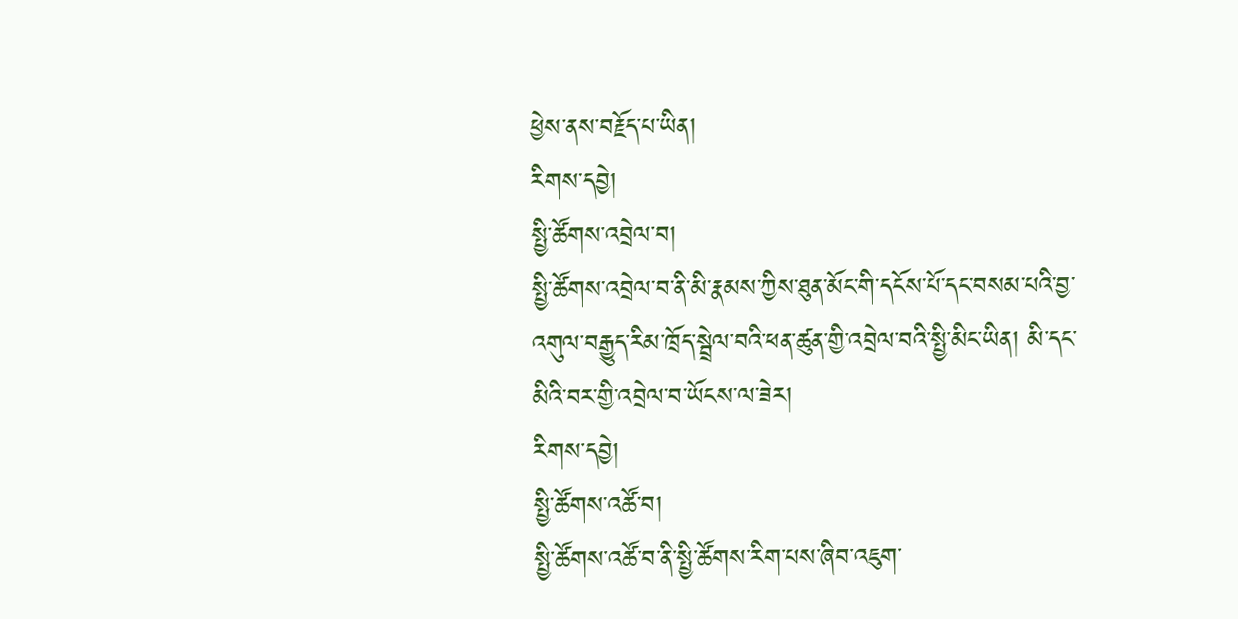ཕྱེས་ནས་བརྗོད་པ་ཡིན།
རིགས་དབྱེ།
སྤྱི་ཚོགས་འབྲེལ་བ།
སྤྱི་ཚོགས་འབྲེལ་བ་ནི་མི་རྣམས་ཀྱིས་ཐུན་མོང་གི་དངོས་པོ་དང་བསམ་པའི་བྱ་འགུལ་བརྒྱུད་རིམ་ཁྲོད་སྦྲེལ་བའི་ཕན་ཚུན་གྱི་འབྲེལ་བའི་སྤྱི་མིང་ཡིན། མི་དང་མིའི་བར་གྱི་འབྲེལ་བ་ཡོངས་ལ་ཟེར།
རིགས་དབྱེ།
སྤྱི་ཚོགས་འཚོ་བ།
སྤྱི་ཚོགས་འཚོ་བ་ནི་སྤྱི་ཚོགས་རིག་པས་ཞིབ་འཇུག་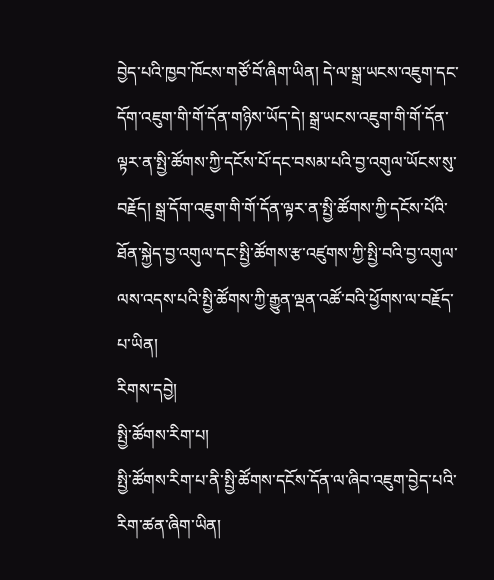བྱེད་པའི་ཁྱབ་ཁོངས་གཙོ་བོ་ཞིག་ཡིན། དེ་ལ་སྒྲ་ཡངས་འཇུག་དང་དོག་འཇུག་གི་གོ་དོན་གཉིས་ཡོད་དེ། སྒྲ་ཡངས་འཇུག་གི་གོ་དོན་ལྟར་ན་སྤྱི་ཚོགས་ཀྱི་དངོས་པོ་དང་བསམ་པའི་བྱ་འགུལ་ཡོངས་སུ་བརྗོད། སྒྲ་དོག་འཇུག་གི་གོ་དོན་ལྟར་ན་སྤྱི་ཚོགས་ཀྱི་དངོས་པོའི་ཐོན་སྐྱེད་བྱ་འགུལ་དང་སྤྱི་ཚོགས་རྩ་འཛུགས་ཀྱི་སྤྱི་བའི་བྱ་འགུལ་ལས་འདས་པའི་སྤྱི་ཚོགས་ཀྱི་རྒྱུན་ལྡན་འཚོ་བའི་ཕྱོགས་ལ་བརྗོད་པ་ཡིན།
རིགས་དབྱེ།
སྤྱི་ཚོགས་རིག་པ།
སྤྱི་ཚོགས་རིག་པ་ནི་སྤྱི་ཚོགས་དངོས་དོན་ལ་ཞིབ་འཇུག་བྱེད་པའི་རིག་ཚན་ཞིག་ཡིན།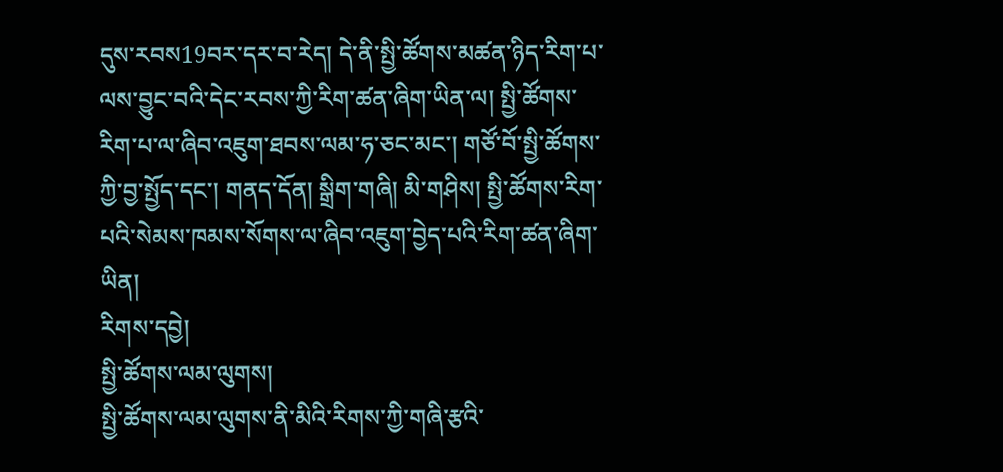དུས་རབས19བར་དར་བ་རེད། དེ་ནི་སྤྱི་ཚོགས་མཚན་ཉིད་རིག་པ་ལས་བྱུང་བའི་དེང་རབས་ཀྱི་རིག་ཚན་ཞིག་ཡིན་ལ། སྤྱི་ཚོགས་རིག་པ་ལ་ཞིབ་འཇུག་ཐབས་ལམ་ཧ་ཅང་མང་། གཙོ་བོ་སྤྱི་ཚོགས་ཀྱི་བྱ་སྤྱོད་དང་། གནད་དོན། སྒྲིག་གཞི། མི་གཤིས། སྤྱི་ཚོགས་རིག་པའི་སེམས་ཁམས་སོགས་ལ་ཞིབ་འཇུག་བྱེད་པའི་རིག་ཚན་ཞིག་ཡིན།
རིགས་དབྱེ།
སྤྱི་ཚོགས་ལམ་ལུགས།
སྤྱི་ཚོགས་ལམ་ལུགས་ནི་མིའི་རིགས་ཀྱི་གཞི་རྩའི་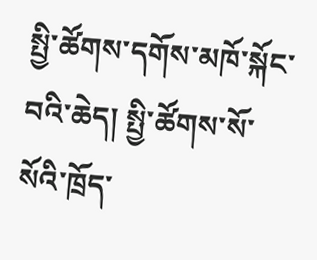སྤྱི་ཚོགས་དགོས་མཁོ་སྐོང་བའི་ཆེད། སྤྱི་ཚོགས་སོ་སོའི་ཁྲོད་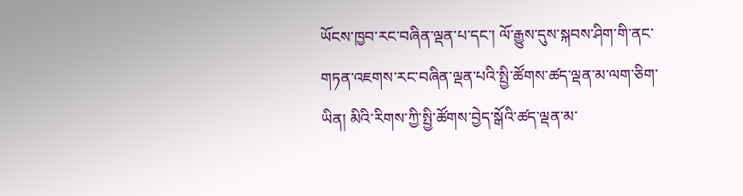ཡོངས་ཁྱབ་རང་བཞིན་ལྡན་པ་དང་། ལོ་རྒྱུས་དུས་སྐབས་ཤིག་གི་ནང་གཏན་འཇགས་རང་བཞིན་ལྡན་པའི་སྤྱི་ཚོགས་ཚད་ལྡན་མ་ལག་ཅིག་ཡིན། མིའི་རིགས་ཀྱི་སྤྱི་ཚོགས་བྱེད་སྒོའི་ཚད་ལྡན་མ་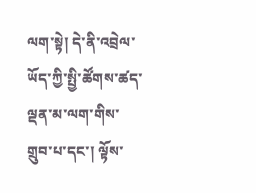ལག་སྟེ། དེ་ནི་འབྲེལ་ཡོད་ཀྱི་སྤྱི་ཚོགས་ཚད་ལྡན་མ་ལག་གིས་གྲུབ་པ་དང་། ལྟོས་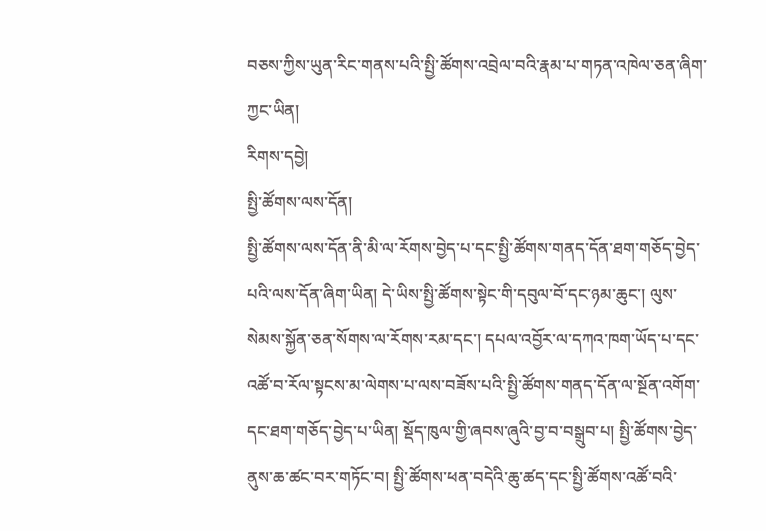བཅས་ཀྱིས་ཡུན་རིང་གནས་པའི་སྤྱི་ཚོགས་འབྲེལ་བའི་རྣམ་པ་གཏན་འཁེལ་ཅན་ཞིག་ཀྱང་ཡིན།
རིགས་དབྱེ།
སྤྱི་ཚོགས་ལས་དོན།
སྤྱི་ཚོགས་ལས་དོན་ནི་མི་ལ་རོགས་བྱེད་པ་དང་སྤྱི་ཚོགས་གནད་དོན་ཐག་གཅོད་བྱེད་པའི་ལས་དོན་ཞིག་ཡིན། དེ་ཡིས་སྤྱི་ཚོགས་སྟེང་གི་དབུལ་བོ་དང་ཉམ་ཆུང་། ལུས་སེམས་སྐྱོན་ཅན་སོགས་ལ་རོགས་རམ་དང་། དཔལ་འབྱོར་ལ་དཀའ་ཁག་ཡོད་པ་དང་འཚོ་བ་རོལ་སྟངས་མ་ལེགས་པ་ལས་བཟོས་པའི་སྤྱི་ཚོགས་གནད་དོན་ལ་སྔོན་འགོག་དང་ཐག་གཅོད་བྱེད་པ་ཡིན། སྡོད་ཁུལ་གྱི་ཞབས་ཞུའི་བྱ་བ་བསྒྲུབ་པ། སྤྱི་ཚོགས་བྱེད་ནུས་ཆ་ཚང་བར་གཏོང་བ། སྤྱི་ཚོགས་ཕན་བདེའི་ཆུ་ཚད་དང་སྤྱི་ཚོགས་འཚོ་བའི་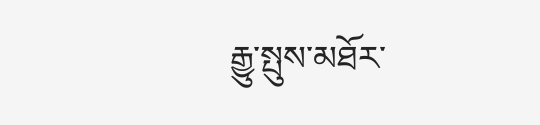རྒྱུ་སྤུས་མཐོར་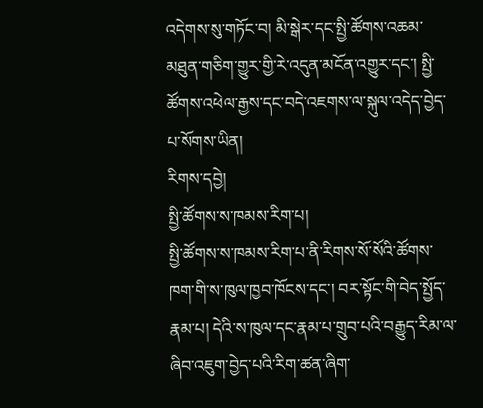འདེགས་སུ་གཏོང་བ། མི་སྒེར་དང་སྤྱི་ཚོགས་འཆམ་མཐུན་གཅིག་གྱུར་གྱི་རེ་འདུན་མངོན་འགྱུར་དང་། སྤྱི་ཚོགས་འཕེལ་རྒྱས་དང་བདེ་འཇགས་ལ་སྐུལ་འདེད་བྱེད་པ་སོགས་ཡིན།
རིགས་དབྱེ།
སྤྱི་ཚོགས་ས་ཁམས་རིག་པ།
སྤྱི་ཚོགས་ས་ཁམས་རིག་པ་ནི་རིགས་སོ་སོའི་ཚོགས་ཁག་གི་ས་ཁུལ་ཁྱབ་ཁོངས་དང་། བར་སྟོང་གི་བེད་སྤྱོད་རྣམ་པ། དེའི་ས་ཁུལ་དང་རྣམ་པ་གྲུབ་པའི་བརྒྱུད་རིམ་ལ་ཞིབ་འཇུག་བྱེད་པའི་རིག་ཚན་ཞིག་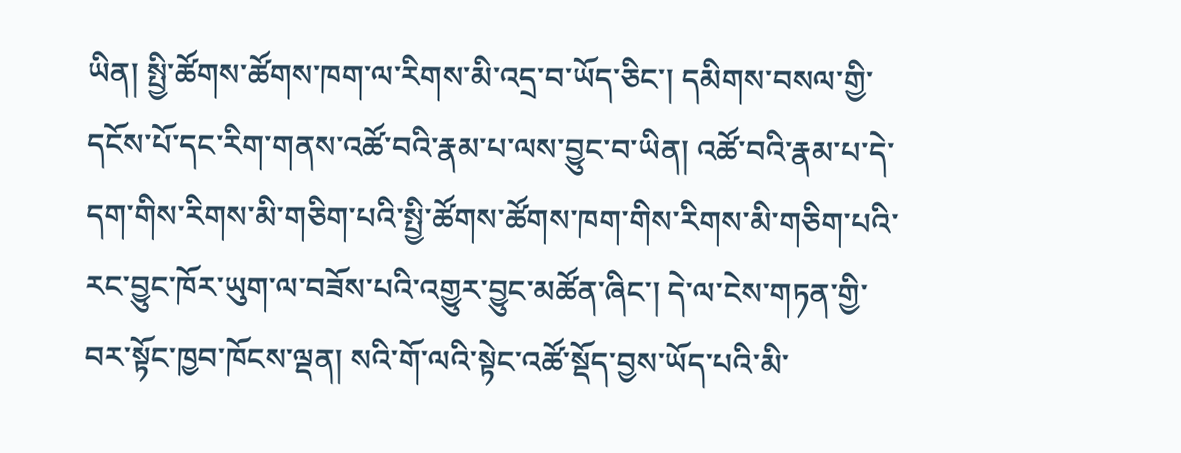ཡིན། སྤྱི་ཚོགས་ཚོགས་ཁག་ལ་རིགས་མི་འདྲ་བ་ཡོད་ཅིང་། དམིགས་བསལ་གྱི་དངོས་པོ་དང་རིག་གནས་འཚོ་བའི་རྣམ་པ་ལས་བྱུང་བ་ཡིན། འཚོ་བའི་རྣམ་པ་དེ་དག་གིས་རིགས་མི་གཅིག་པའི་སྤྱི་ཚོགས་ཚོགས་ཁག་གིས་རིགས་མི་གཅིག་པའི་རང་བྱུང་ཁོར་ཡུག་ལ་བཟོས་པའི་འགྱུར་བྱུང་མཚོན་ཞིང་། དེ་ལ་ངེས་གཏན་གྱི་བར་སྟོང་ཁྱབ་ཁོངས་ལྡན། སའི་གོ་ལའི་སྟེང་འཚོ་སྡོད་བྱས་ཡོད་པའི་མི་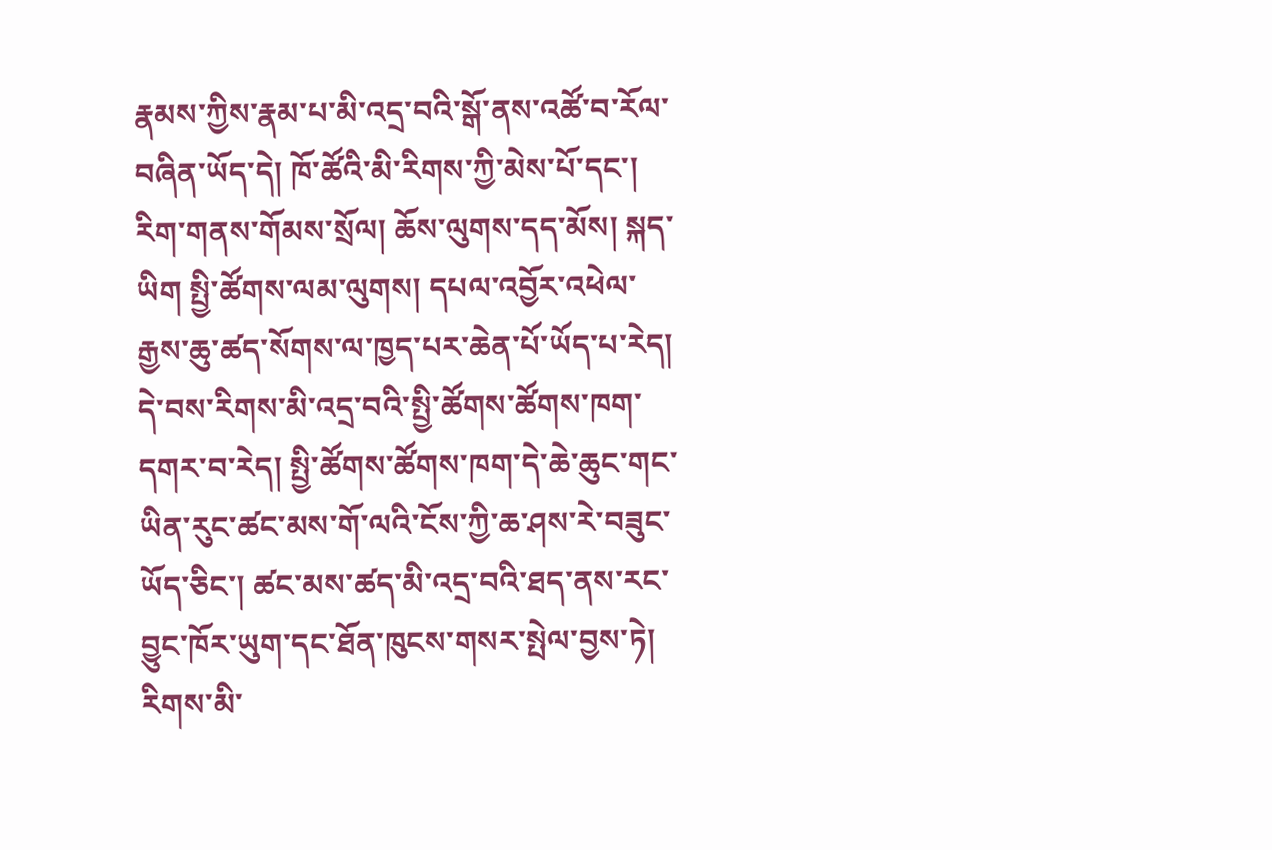རྣམས་ཀྱིས་རྣམ་པ་མི་འདྲ་བའི་སྒོ་ནས་འཚོ་བ་རོལ་བཞིན་ཡོད་དེ། ཁོ་ཚོའི་མི་རིགས་ཀྱི་མེས་པོ་དང་། རིག་གནས་གོམས་སྲོལ། ཆོས་ལུགས་དད་མོས། སྐད་ཡིག སྤྱི་ཚོགས་ལམ་ལུགས། དཔལ་འབྱོར་འཕེལ་རྒྱས་ཆུ་ཚད་སོགས་ལ་ཁྱད་པར་ཆེན་པོ་ཡོད་པ་རེད། དེ་བས་རིགས་མི་འདྲ་བའི་སྤྱི་ཚོགས་ཚོགས་ཁག་དགར་བ་རེད། སྤྱི་ཚོགས་ཚོགས་ཁག་དེ་ཆེ་ཆུང་གང་ཡིན་རུང་ཚང་མས་གོ་ལའི་ངོས་ཀྱི་ཆ་ཤས་རེ་བཟུང་ཡོད་ཅིང་། ཚང་མས་ཚད་མི་འདྲ་བའི་ཐད་ནས་རང་བྱུང་ཁོར་ཡུག་དང་ཐོན་ཁུངས་གསར་སྤེལ་བྱས་ཏེ། རིགས་མི་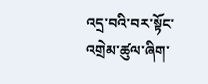འདྲ་བའི་བར་སྟོང་འགྲེམ་ཚུལ་ཞིག་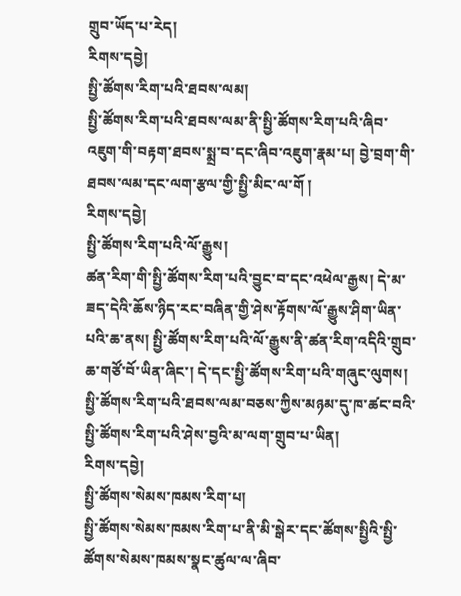གྲུབ་ཡོད་པ་རེད།
རིགས་དབྱེ།
སྤྱི་ཚོགས་རིག་པའི་ཐབས་ལམ།
སྤྱི་ཚོགས་རིག་པའི་ཐབས་ལམ་ནི་སྤྱི་ཚོགས་རིག་པའི་ཞིབ་འཇུག་གི་བརྟག་ཐབས་སྨྲ་བ་དང་ཞིབ་འཇུག་རྣམ་པ། བྱེ་བྲག་གི་ཐབས་ལམ་དང་ལག་རྩལ་གྱི་སྤྱི་མིང་ལ་གོ །
རིགས་དབྱེ།
སྤྱི་ཚོགས་རིག་པའི་ལོ་རྒྱུས།
ཚན་རིག་གི་སྤྱི་ཚོགས་རིག་པའི་བྱུང་བ་དང་འཕེལ་རྒྱས། དེ་མ་ཟད་དེའི་ཆོས་ཉིད་རང་བཞིན་གྱི་ཤེས་རྟོགས་ལོ་རྒྱུས་ཤིག་ཡིན་པའི་ཆ་ནས། སྤྱི་ཚོགས་རིག་པའི་ལོ་རྒྱུས་ནི་ཚན་རིག་འདིའི་གྲུབ་ཆ་གཙོ་བོ་ཡིན་ཞིང་། དེ་དང་སྤྱི་ཚོགས་རིག་པའི་གཞུང་ལུགས། སྤྱི་ཚོགས་རིག་པའི་ཐབས་ལམ་བཅས་ཀྱིས་མཉམ་དུ་ཁ་ཚང་བའི་སྤྱི་ཚོགས་རིག་པའི་ཤེས་བྱའི་མ་ལག་གྲུབ་པ་ཡིན།
རིགས་དབྱེ།
སྤྱི་ཚོགས་སེམས་ཁམས་རིག་པ།
སྤྱི་ཚོགས་སེམས་ཁམས་རིག་པ་ནི་མི་སྒེར་དང་ཚོགས་སྤྱིའི་སྤྱི་ཚོགས་སེམས་ཁམས་སྣང་ཚུལ་ལ་ཞིབ་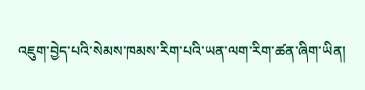འཇུག་བྱེད་པའི་སེམས་ཁམས་རིག་པའི་ཡན་ལག་རིག་ཚན་ཞིག་ཡིན།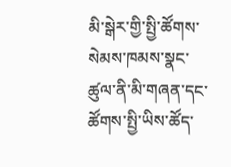མི་སྒེར་གྱི་སྤྱི་ཚོགས་སེམས་ཁམས་སྣང་ཚུལ་ནི་མི་གཞན་དང་ཚོགས་སྤྱི་ཡིས་ཚོད་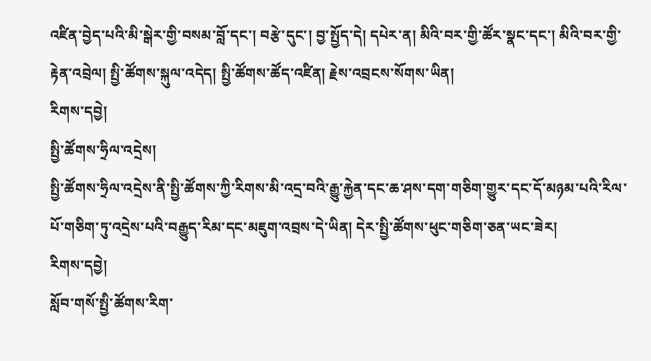འཛིན་བྱེད་པའི་མི་སྒེར་གྱི་བསམ་བློ་དང་། བརྩེ་དུང་། བྱ་སྤྱོད་དེ། དཔེར་ན། མིའི་བར་གྱི་ཚོར་སྣང་དང་། མིའི་བར་གྱི་རྟེན་འབྲེལ། སྤྱི་ཚོགས་སྐུལ་འདེད། སྤྱི་ཚོགས་ཚོད་འཛིན། རྗེས་འབྲངས་སོགས་ཡིན།
རིགས་དབྱེ།
སྤྱི་ཚོགས་ཧྲིལ་འདྲེས།
སྤྱི་ཚོགས་ཧྲིལ་འདྲེས་ནི་སྤྱི་ཚོགས་ཀྱི་རིགས་མི་འདྲ་བའི་རྒྱུ་རྐྱེན་དང་ཆ་ཤས་དག་གཅིག་གྱུར་དང་དོ་མཉམ་པའི་རིལ་པོ་གཅིག་ཏུ་འདྲེས་པའི་བརྒྱུད་རིམ་དང་མཇུག་འབྲས་དེ་ཡིན། དེར་སྤྱི་ཚོགས་ཕུང་གཅིག་ཅན་ཡང་ཟེར།
རིགས་དབྱེ།
སློབ་གསོ་སྤྱི་ཚོགས་རིག་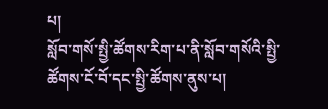པ།
སློབ་གསོ་སྤྱི་ཚོགས་རིག་པ་ནི་སློབ་གསོའི་སྤྱི་ཚོགས་ངོ་བོ་དང་སྤྱི་ཚོགས་ནུས་པ།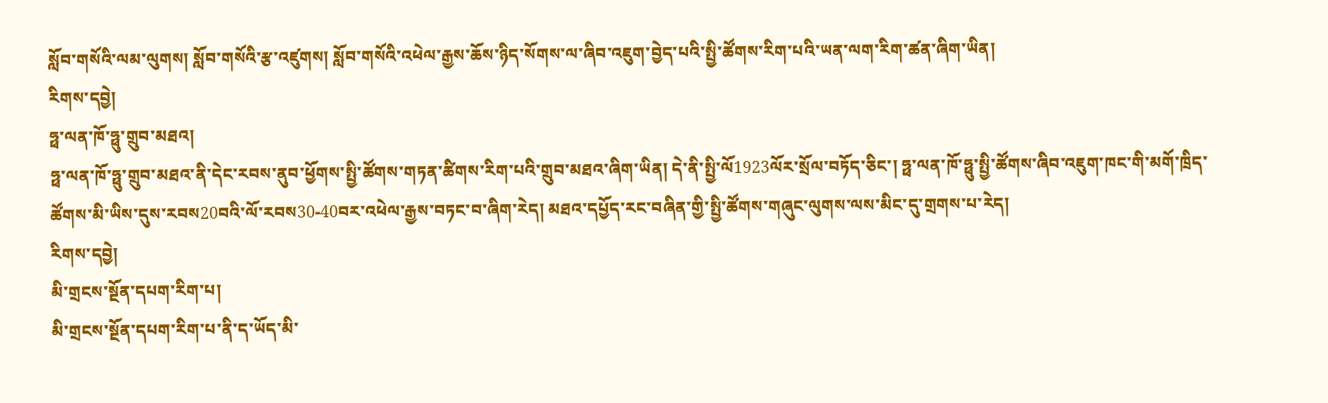སློབ་གསོའི་ལམ་ལུགས། སློབ་གསོའི་རྩ་འཛུགས། སློབ་གསོའི་འཕེལ་རྒྱས་ཆོས་ཉིད་སོགས་ལ་ཞིབ་འཇུག་བྱེད་པའི་སྤྱི་ཚོགས་རིག་པའི་ཡན་ལག་རིག་ཚན་ཞིག་ཡིན།
རིགས་དབྱེ།
ཧྥ་ལན་ཁོ་ཧྥུ་གྲུབ་མཐའ།
ཧྥ་ལན་ཁོ་ཧྥུ་གྲུབ་མཐའ་ནི་དེང་རབས་ནུབ་ཕྱོགས་སྤྱི་ཚོགས་གཏན་ཚིགས་རིག་པའི་གྲུབ་མཐའ་ཞིག་ཡིན། དེ་ནི་སྤྱི་ལོ1923ལོར་སྲོལ་བཏོད་ཅིང་། ཧྥ་ལན་ཁོ་ཧྥུ་སྤྱི་ཚོགས་ཞིབ་འཇུག་ཁང་གི་མགོ་ཁྲིད་ཚོགས་མི་ཡིས་དུས་རབས20བའི་ལོ་རབས30-40བར་འཕེལ་རྒྱས་བཏང་བ་ཞིག་རེད། མཐའ་དཔྱོད་རང་བཞིན་གྱི་སྤྱི་ཚོགས་གཞུང་ལུགས་ལས་མིང་དུ་གྲགས་པ་རེད།
རིགས་དབྱེ།
མི་གྲངས་སྔོན་དཔག་རིག་པ།
མི་གྲངས་སྔོན་དཔག་རིག་པ་ནི་ད་ཡོད་མི་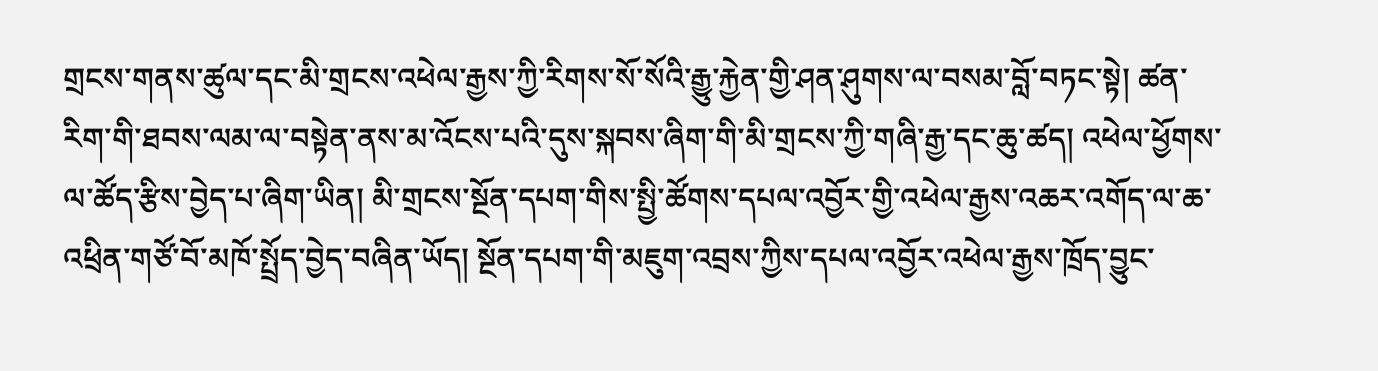གྲངས་གནས་ཚུལ་དང་མི་གྲངས་འཕེལ་རྒྱས་ཀྱི་རིགས་སོ་སོའི་རྒྱུ་རྐྱེན་གྱི་ཤན་ཤུགས་ལ་བསམ་བློ་བཏང་སྟེ། ཚན་རིག་གི་ཐབས་ལམ་ལ་བསྟེན་ནས་མ་འོངས་པའི་དུས་སྐབས་ཞིག་གི་མི་གྲངས་ཀྱི་གཞི་རྒྱ་དང་ཆུ་ཚད། འཕེལ་ཕྱོགས་ལ་ཚོད་རྩིས་བྱེད་པ་ཞིག་ཡིན། མི་གྲངས་སྔོན་དཔག་གིས་སྤྱི་ཚོགས་དཔལ་འབྱོར་གྱི་འཕེལ་རྒྱས་འཆར་འགོད་ལ་ཆ་འཕྲིན་གཙོ་བོ་མཁོ་སྤྲོད་བྱེད་བཞིན་ཡོད། སྔོན་དཔག་གི་མཇུག་འབྲས་ཀྱིས་དཔལ་འབྱོར་འཕེལ་རྒྱས་ཁྲོད་བྱུང་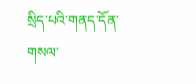སྲིད་པའི་གནད་དོན་གསལ་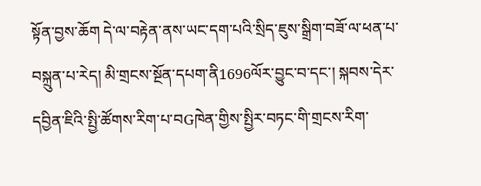སྟོན་བྱས་ཆོག དེ་ལ་བརྟེན་ནས་ཡང་དག་པའི་སྲིད་ཇུས་སྒྲིག་བཟོ་ལ་ཕན་པ་བསྐྲུན་པ་རེད། མི་གྲངས་སྔོན་དཔག་ནི1696ལོར་བྱུང་བ་དང་། སྐབས་དེར་དབྱིན་ཇིའི་སྤྱི་ཚོགས་རིག་པ་བGཁེན་གྱིས་སྤྱིར་བཏང་གི་གྲངས་རིག་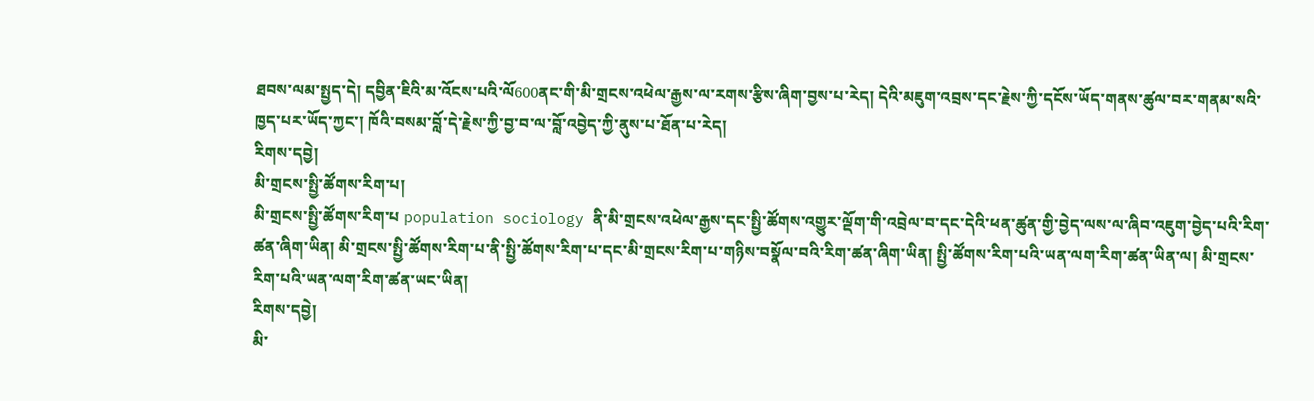ཐབས་ལམ་སྤྱད་དེ། དབྱིན་ཇིའི་མ་འོངས་པའི་ལོ600ནང་གི་མི་གྲངས་འཕེལ་རྒྱས་ལ་རགས་རྩིས་ཞིག་བྱས་པ་རེད། དེའི་མཇུག་འབྲས་དང་རྗེས་ཀྱི་དངོས་ཡོད་གནས་ཚུལ་བར་གནམ་སའི་ཁྱད་པར་ཡོད་ཀྱང་། ཁོའི་བསམ་བློ་དེ་རྗེས་ཀྱི་བྱ་བ་ལ་བློ་འབྱེད་ཀྱི་ནུས་པ་ཐོན་པ་རེད།
རིགས་དབྱེ།
མི་གྲངས་སྤྱི་ཚོགས་རིག་པ།
མི་གྲངས་སྤྱི་ཚོགས་རིག་པ population sociology ནི་མི་གྲངས་འཕེལ་རྒྱས་དང་སྤྱི་ཚོགས་འགྱུར་ལྡོག་གི་འབྲེལ་བ་དང་དེའི་ཕན་ཚུན་གྱི་བྱེད་ལས་ལ་ཞིབ་འཇུག་བྱེད་པའི་རིག་ཚན་ཞིག་ཡིན། མི་གྲངས་སྤྱི་ཚོགས་རིག་པ་ནི་སྤྱི་ཚོགས་རིག་པ་དང་མི་གྲངས་རིག་པ་གཉིས་བསྣོལ་བའི་རིག་ཚན་ཞིག་ཡིན། སྤྱི་ཚོགས་རིག་པའི་ཡན་ལག་རིག་ཚན་ཡིན་ལ། མི་གྲངས་རིག་པའི་ཡན་ལག་རིག་ཚན་ཡང་ཡིན།
རིགས་དབྱེ།
མི་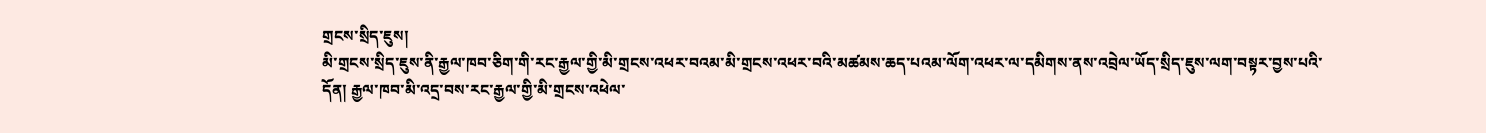གྲངས་སྲིད་ཇུས།
མི་གྲངས་སྲིད་ཇུས་ནི་རྒྱལ་ཁབ་ཅིག་གི་རང་རྒྱལ་གྱི་མི་གྲངས་འཕར་བའམ་མི་གྲངས་འཕར་བའི་མཚམས་ཆད་པའམ་ལོག་འཕར་ལ་དམིགས་ནས་འབྲེལ་ཡོད་སྲིད་ཇུས་ལག་བསྟར་བྱས་པའི་དོན། རྒྱལ་ཁབ་མི་འདྲ་བས་རང་རྒྱལ་གྱི་མི་གྲངས་འཕེལ་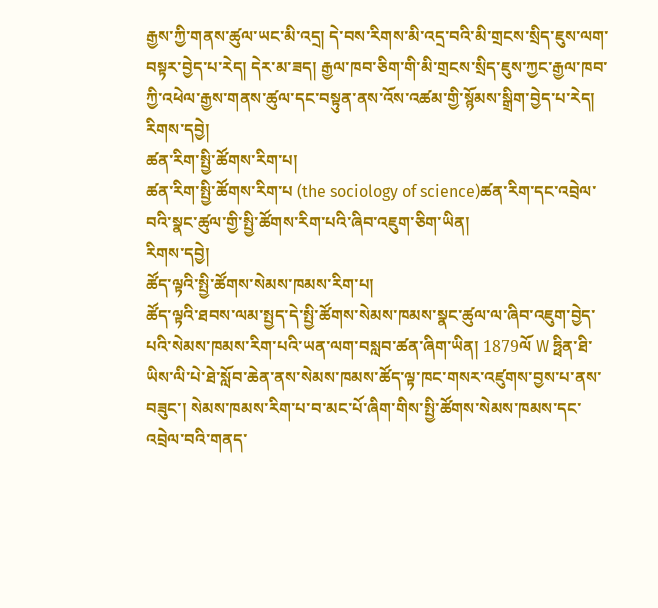རྒྱས་ཀྱི་གནས་ཚུལ་ཡང་མི་འདྲ། དེ་བས་རིགས་མི་འདྲ་བའི་མི་གྲངས་སྲིད་ཇུས་ལག་བསྟར་བྱེད་པ་རེད། དེར་མ་ཟད། རྒྱལ་ཁབ་ཅིག་གི་མི་གྲངས་སྲིད་ཇུས་ཀྱང་རྒྱལ་ཁབ་ཀྱི་འཕེལ་རྒྱས་གནས་ཚུལ་དང་བསྟུན་ནས་འོས་འཚམ་གྱི་སྙོམས་སྒྲིག་བྱེད་པ་རེད།
རིགས་དབྱེ།
ཚན་རིག་སྤྱི་ཚོགས་རིག་པ།
ཚན་རིག་སྤྱི་ཚོགས་རིག་པ (the sociology of science)ཚན་རིག་དང་འབྲེལ་བའི་སྣང་ཚུལ་གྱི་སྤྱི་ཚོགས་རིག་པའི་ཞིབ་འཇུག་ཅིག་ཡིན།
རིགས་དབྱེ།
ཚོད་ལྟའི་སྤྱི་ཚོགས་སེམས་ཁམས་རིག་པ།
ཚོད་ལྟའི་ཐབས་ལམ་སྤྱད་དེ་སྤྱི་ཚོགས་སེམས་ཁམས་སྣང་ཚུལ་ལ་ཞིབ་འཇུག་བྱེད་པའི་སེམས་ཁམས་རིག་པའི་ཡན་ལག་བསླབ་ཚན་ཞིག་ཡིན། 1879ལོ W ཧྥིན་ཐི་ཡིས་ལི་པེ་ཐེ་སློབ་ཆེན་ནས་སེམས་ཁམས་ཚོད་ལྟ་ཁང་གསར་འཛུགས་བྱས་པ་ནས་བཟུང་། སེམས་ཁམས་རིག་པ་བ་མང་པོ་ཞིག་གིས་སྤྱི་ཚོགས་སེམས་ཁམས་དང་འབྲེལ་བའི་གནད་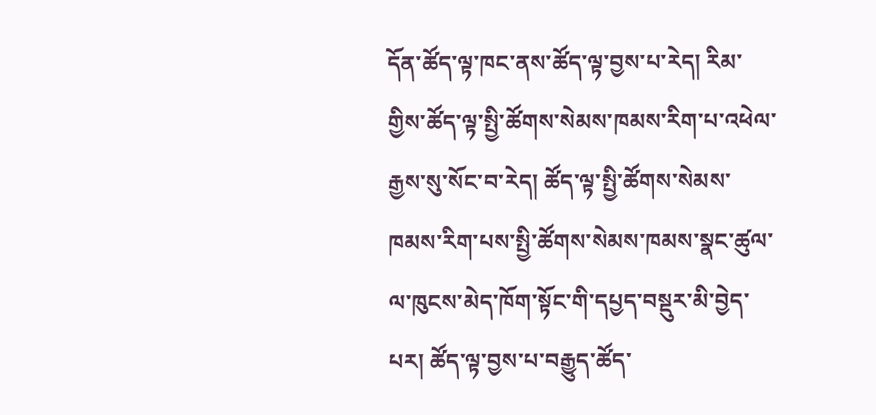དོན་ཚོད་ལྟ་ཁང་ནས་ཚོད་ལྟ་བྱས་པ་རེད། རིམ་གྱིས་ཚོད་ལྟ་སྤྱི་ཚོགས་སེམས་ཁམས་རིག་པ་འཕེལ་རྒྱས་སུ་སོང་བ་རེད། ཚོད་ལྟ་སྤྱི་ཚོགས་སེམས་ཁམས་རིག་པས་སྤྱི་ཚོགས་སེམས་ཁམས་སྣང་ཚུལ་ལ་ཁུངས་མེད་ཁོག་སྟོང་གི་དཔྱད་བསྡུར་མི་བྱེད་པར། ཚོད་ལྟ་བྱས་པ་བརྒྱུད་ཚོད་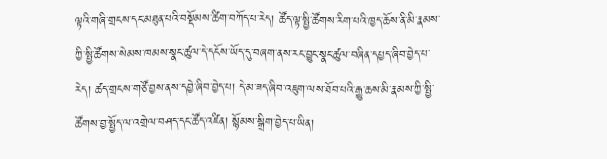ལྟའི་གཞི་གྲངས་དང་མཐུན་པའི་བསྡོམས་ཚིག་བཀོད་པ་རེད། ཚོད་ལྟ་སྤྱི་ཚོགས་རིག་པའི་ཁྱད་ཆོས་ནི་མི་རྣམས་ཀྱི་སྤྱི་ཚོགས་སེམས་ཁམས་སྣང་ཚུལ་དེ་དངོས་ཡོད་དུ་བཞག་ནས་རང་བྱུང་སྣང་ཚུལ་བཞིན་དཔྱད་ཞིབ་བྱེད་པ་རེད། ཚད་གྲངས་གཙོ་བྱས་ནས་དབྱེ་ཞིབ་བྱེད་པ། དེ་མ་ཟད་ཞིབ་འཇུག་ལས་ཐོབ་པའི་རྒྱུ་ཆས་མི་རྣམས་ཀྱི་སྤྱི་ཚོགས་བྱ་སྤྱོད་ལ་འགྲེལ་བཤད་དང་ཚོད་འཛིན། སྙོམས་སྒྲིག་བྱེད་པ་ཡིན།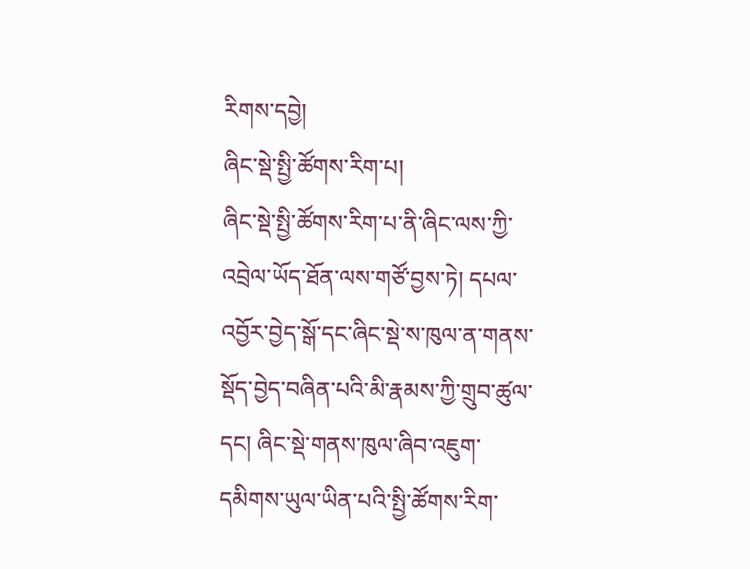རིགས་དབྱེ།
ཞིང་སྡེ་སྤྱི་ཚོགས་རིག་པ།
ཞིང་སྡེ་སྤྱི་ཚོགས་རིག་པ་ནི་ཞིང་ལས་ཀྱི་འབྲེལ་ཡོད་ཐོན་ལས་གཙོ་བྱས་ཏེ། དཔལ་འབྱོར་བྱེད་སྒོ་དང་ཞིང་སྡེ་ས་ཁུལ་ན་གནས་སྡོད་བྱེད་བཞིན་པའི་མི་རྣམས་ཀྱི་གྲུབ་ཚུལ་དང། ཞིང་སྡེ་གནས་ཁུལ་ཞིབ་འཇུག་དམིགས་ཡུལ་ཡིན་པའི་སྤྱི་ཚོགས་རིག་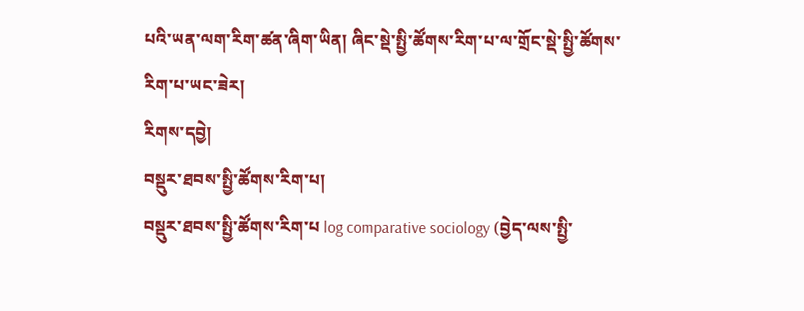པའི་ཡན་ལག་རིག་ཚན་ཞིག་ཡིན། ཞིང་སྡེ་སྤྱི་ཚོགས་རིག་པ་ལ་གྲོང་སྡེ་སྤྱི་ཚོགས་རིག་པ་ཡང་ཟེར།
རིགས་དབྱེ།
བསྡུར་ཐབས་སྤྱི་ཚོགས་རིག་པ།
བསྡུར་ཐབས་སྤྱི་ཚོགས་རིག་པ log comparative sociology (བྱེད་ལས་སྤྱི་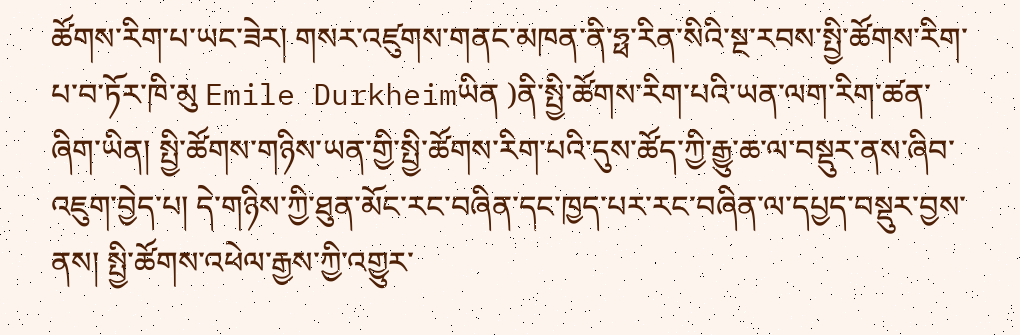ཚོགས་རིག་པ་ཡང་ཟེར། གསར་འཛུགས་གནང་མཁན་ནི་ཧྥ་རིན་སིའི་སྔ་རབས་སྤྱི་ཚོགས་རིག་པ་བ་ཏོར་ཁི་མུ Emile Durkheimཡིན )ནི་སྤྱི་ཚོགས་རིག་པའི་ཡན་ལག་རིག་ཚན་ཞིག་ཡིན། སྤྱི་ཚོགས་གཉིས་ཡན་གྱི་སྤྱི་ཚོགས་རིག་པའི་དུས་ཚོད་ཀྱི་རྒྱུ་ཆ་ལ་བསྡུར་ནས་ཞིབ་འཇུག་བྱེད་པ། དེ་གཉིས་ཀྱི་ཐུན་མོང་རང་བཞིན་དང་ཁྱད་པར་རང་བཞིན་ལ་དཔྱད་བསྡུར་བྱས་ནས། སྤྱི་ཚོགས་འཕེལ་རྒྱས་ཀྱི་འགྱུར་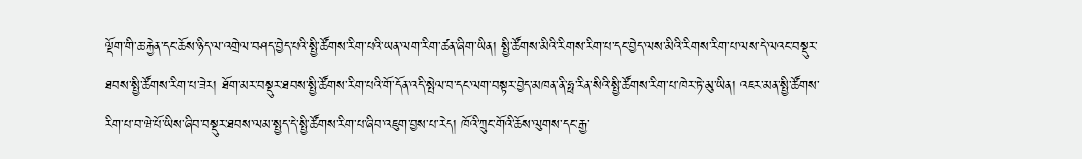ལྡོག་གི་ཆ་རྐྱེན་དང་ཆོས་ཉིད་ལ་འགྲེལ་བཤད་བྱེད་པའི་སྤྱི་ཚོགས་རིག་པའི་ཡན་ལག་རིག་ཚན་ཞིག་ཡིན། སྤྱི་ཚོགས་མིའི་རིགས་རིག་པ་དང་བྱེད་ལས་མིའི་རིགས་རིག་པ་ལས་དེ་ལའང་བསྡུར་ཐབས་སྤྱི་ཚོགས་རིག་པ་ཟེར། ཐོག་མར་བསྡུར་ཐབས་སྤྱི་ཚོགས་རིག་པའི་གོ་དོན་འདི་སྤེལ་བ་དང་ལག་བསྟར་བྱེད་མཁན་ནི་ཧྥ་རིན་སིའི་སྤྱི་ཚོགས་རིག་པ་ཁེར་ཏེ་མུ་ཡིན། འཇར་མན་སྤྱི་ཚོགས་རིག་པ་བ་ཝེ་པོ་ཡིས་ཞིབ་བསྡུར་ཐབས་ལམ་སྤྱད་དེ་སྤྱི་ཚོགས་རིག་པ་ཞིབ་འཇུག་བྱས་པ་རེད། ཁོའི་ཀྲུང་གོའི་ཆོས་ལུགས་དང་རྒྱ་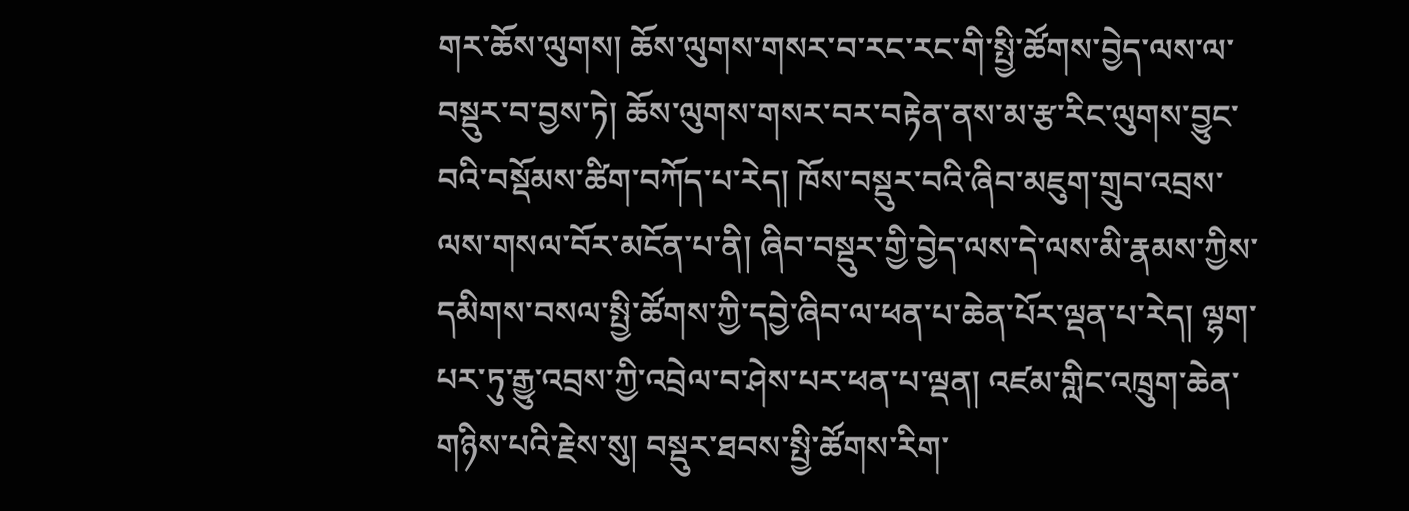གར་ཆོས་ལུགས། ཆོས་ལུགས་གསར་བ་རང་རང་གི་སྤྱི་ཚོགས་བྱེད་ལས་ལ་བསྡུར་བ་བྱས་ཏེ། ཆོས་ལུགས་གསར་བར་བརྟེན་ནས་མ་རྩ་རིང་ལུགས་བྱུང་བའི་བསྡོམས་ཚིག་བཀོད་པ་རེད། ཁོས་བསྡུར་བའི་ཞིབ་མཇུག་གྲུབ་འབྲས་ལས་གསལ་བོར་མངོན་པ་ནི། ཞིབ་བསྡུར་གྱི་བྱེད་ལས་དེ་ལས་མི་རྣམས་ཀྱིས་དམིགས་བསལ་སྤྱི་ཚོགས་ཀྱི་དབྱེ་ཞིབ་ལ་ཕན་པ་ཆེན་པོར་ལྡན་པ་རེད། ལྷག་པར་ཏུ་རྒྱུ་འབྲས་ཀྱི་འབྲེལ་བ་ཤེས་པར་ཕན་པ་ལྡན། འཛམ་གླིང་འཁྲུག་ཆེན་གཉིས་པའི་རྗེས་སུ། བསྡུར་ཐབས་སྤྱི་ཚོགས་རིག་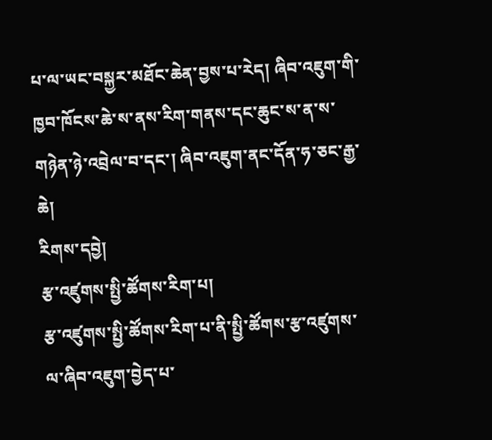པ་ལ་ཡང་བསྐྱར་མཐོང་ཆེན་བྱས་པ་རེད། ཞིབ་འཇུག་གི་ཁྱབ་ཁོངས་ཆེ་ས་ནས་རིག་གནས་དང་ཆུང་ས་ན་ས་གཉེན་ཉེ་འབྲེལ་བ་དང་། ཞིབ་འཇུག་ནང་དོན་ཧ་ཅང་རྒྱ་ཆེ།
རིགས་དབྱེ།
རྩ་འཛུགས་སྤྱི་ཚོགས་རིག་པ།
རྩ་འཛུགས་སྤྱི་ཚོགས་རིག་པ་ནི་སྤྱི་ཚོགས་རྩ་འཛུགས་ལ་ཞིབ་འཇུག་བྱེད་པ་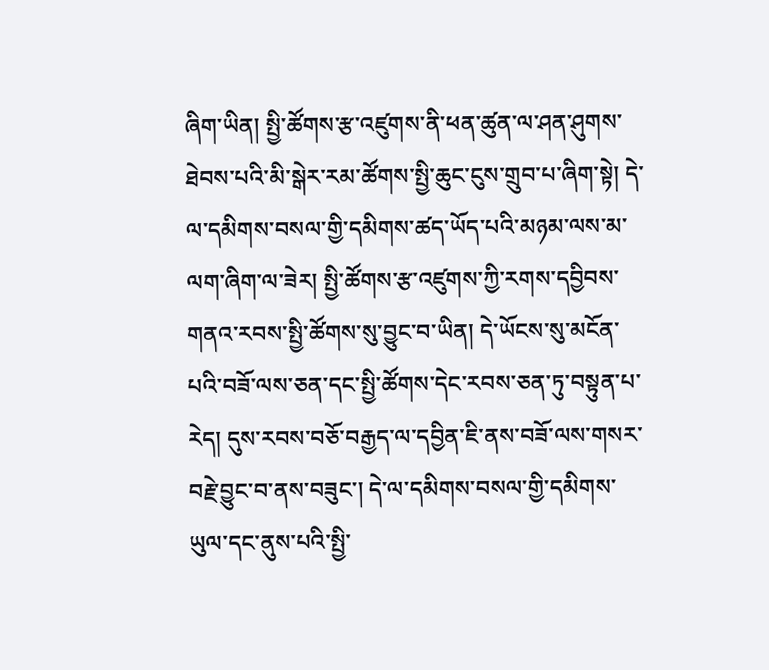ཞིག་ཡིན། སྤྱི་ཚོགས་རྩ་འཛུགས་ནི་ཕན་ཚུན་ལ་ཤན་ཤུགས་ཐེབས་པའི་མི་སྒེར་རམ་ཚོགས་སྤྱི་ཆུང་ངུས་གྲུབ་པ་ཞིག་སྟེ། དེ་ལ་དམིགས་བསལ་གྱི་དམིགས་ཚད་ཡོད་པའི་མཉམ་ལས་མ་ལག་ཞིག་ལ་ཟེར། སྤྱི་ཚོགས་རྩ་འཛུགས་ཀྱི་རགས་དབྱིབས་གནའ་རབས་སྤྱི་ཚོགས་སུ་བྱུང་བ་ཡིན། དེ་ཡོངས་སུ་མངོན་པའི་བཟོ་ལས་ཅན་དང་སྤྱི་ཚོགས་དེང་རབས་ཅན་ཏུ་བསྟུན་པ་རེད། དུས་རབས་བཅོ་བརྒྱད་ལ་དབྱིན་ཇི་ནས་བཟོ་ལས་གསར་བརྗེ་བྱུང་བ་ནས་བཟུང་། དེ་ལ་དམིགས་བསལ་གྱི་དམིགས་ཡུལ་དང་ནུས་པའི་སྤྱི་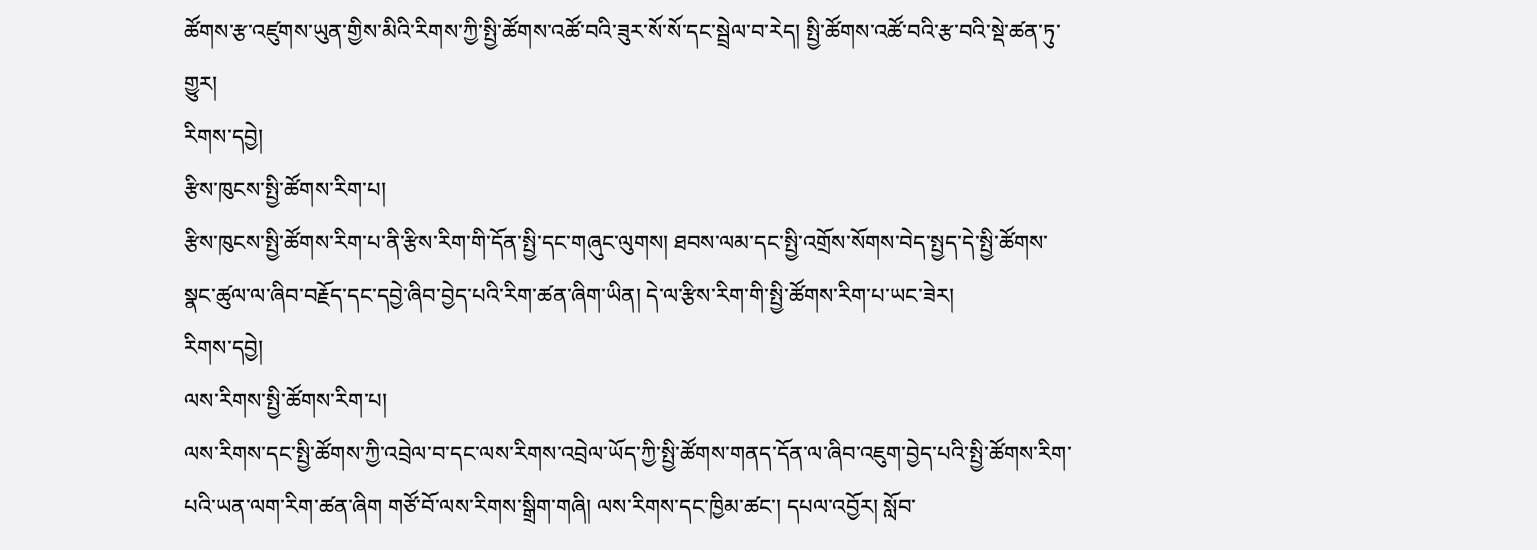ཚོགས་རྩ་འཛུགས་ཡུན་གྱིས་མིའི་རིགས་ཀྱི་སྤྱི་ཚོགས་འཚོ་བའི་ཟུར་སོ་སོ་དང་སྦྲེལ་བ་རེད། སྤྱི་ཚོགས་འཚོ་བའི་རྩ་བའི་སྡེ་ཚན་ཏུ་གྱུར།
རིགས་དབྱེ།
རྩིས་ཁུངས་སྤྱི་ཚོགས་རིག་པ།
རྩིས་ཁུངས་སྤྱི་ཚོགས་རིག་པ་ནི་རྩིས་རིག་གི་དོན་སྤྱི་དང་གཞུང་ལུགས། ཐབས་ལམ་དང་སྤྱི་འགྲོས་སོགས་བེད་སྤྱད་དེ་སྤྱི་ཚོགས་སྣང་ཚུལ་ལ་ཞིབ་བརྗོད་དང་དབྱེ་ཞིབ་བྱེད་པའི་རིག་ཚན་ཞིག་ཡིན། དེ་ལ་རྩིས་རིག་གི་སྤྱི་ཚོགས་རིག་པ་ཡང་ཟེར།
རིགས་དབྱེ།
ལས་རིགས་སྤྱི་ཚོགས་རིག་པ།
ལས་རིགས་དང་སྤྱི་ཚོགས་ཀྱི་འབྲེལ་བ་དང་ལས་རིགས་འབྲེལ་ཡོད་ཀྱི་སྤྱི་ཚོགས་གནད་དོན་ལ་ཞིབ་འཇུག་བྱེད་པའི་སྤྱི་ཚོགས་རིག་པའི་ཡན་ལག་རིག་ཚན་ཞིག གཙོ་བོ་ལས་རིགས་སྒྲིག་གཞི། ལས་རིགས་དང་ཁྱིམ་ཚང་། དཔལ་འབྱོར། སློབ་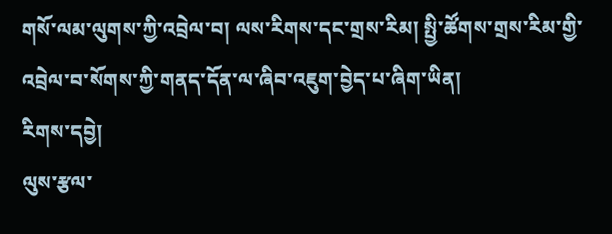གསོ་ལམ་ལུགས་ཀྱི་འབྲེལ་བ། ལས་རིགས་དང་གྲས་རིམ། སྤྱི་ཚོགས་གྲས་རིམ་གྱི་འབྲེལ་བ་སོགས་ཀྱི་གནད་དོན་ལ་ཞིབ་འཇུག་བྱེད་པ་ཞིག་ཡིན།
རིགས་དབྱེ།
ལུས་རྩལ་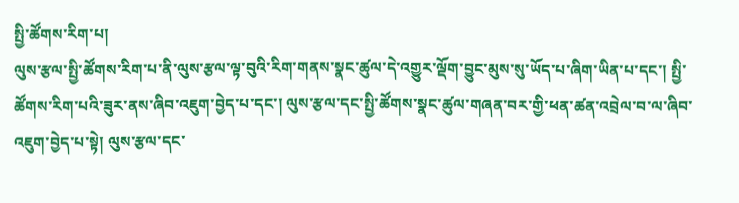སྤྱི་ཚོགས་རིག་པ།
ལུས་རྩལ་སྤྱི་ཚོགས་རིག་པ་ནི་ལུས་རྩལ་ལྟ་བུའི་རིག་གནས་སྣང་ཚུལ་དེ་འགྱུར་ལྡོག་བྱུང་མུས་སུ་ཡོད་པ་ཞིག་ཡིན་པ་དང་། སྤྱི་ཚོགས་རིག་པའི་ཟུར་ནས་ཞིབ་འཇུག་བྱེད་པ་དང་། ལུས་རྩལ་དང་སྤྱི་ཚོགས་སྣང་ཚུལ་གཞན་བར་གྱི་ཕན་ཚན་འབྲེལ་བ་ལ་ཞིབ་འཇུག་བྱེད་པ་སྟེ། ལུས་རྩལ་དང་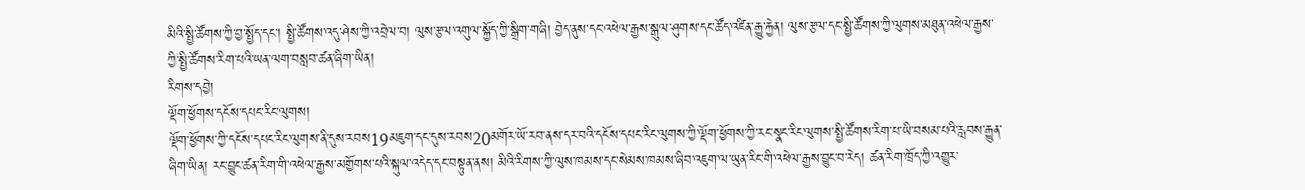མིའི་སྤྱི་ཚོགས་ཀྱི་བྱ་སྤྱོད་དང་། སྤྱི་ཚོགས་འདུ་ཤེས་ཀྱི་འབྲེལ་བ། ལུས་རྩལ་འགུལ་སྐྱོད་ཀྱི་སྒྲིག་གཞི། བྱེད་ནུས་དང་འཕེལ་རྒྱས་སྒུལ་ཤུགས་དང་ཚོད་འཛིན་རྒྱུ་རྐྱེན། ལུས་རྩལ་དང་སྤྱི་ཚོགས་ཀྱི་ལུགས་མཐུན་འཕེལ་རྒྱས་ཀྱི་སྤྱི་ཚོགས་རིག་པའི་ཡན་ལག་བསླབ་ཚན་ཞིག་ཡིན།
རིགས་དབྱེ།
ལྡོག་ཕྱོགས་དངོས་དཔང་རིང་ལུགས།
ལྡོག་ཕྱོགས་ཀྱི་དངོས་དཔང་རིང་ལུགས་ནི་དུས་རབས19མཇུག་དང་དུས་རབས20མགོར་ཡོ་རབ་ནས་དར་བའི་དངོས་དཔང་རིང་ལུགས་ཀྱི་ལྡོག་ཕྱོགས་ཀྱི་རང་སྣང་རིང་ལུགས་སྤྱི་ཚོགས་རིག་པ་ཡི་བསམ་པའི་རླབས་རྒྱུན་ཞིག་ཡིན། རང་བྱུང་ཚན་རིག་གི་འཕེལ་རྒྱས་མགྱོགས་པའི་སྐུལ་འདེད་དང་བསྟུན་ནས། མིའི་རིགས་ཀྱི་ལུས་ཁམས་དང་སེམས་ཁམས་ཞིབ་འཇུག་ལ་ཡུན་རིང་གི་འཕེལ་རྒྱས་བྱུང་བ་རེད། ཚན་རིག་ཁྲོད་ཀྱི་འགྱུར་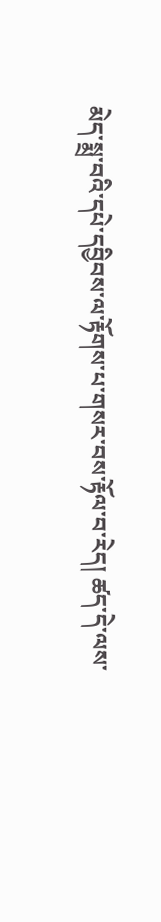མེད་སྨྲ་བའི་དཔེ་དབྱིབས་ལ་རྟོགས་པ་གསར་བས་རྟོལ་བ་རེད། ཚད་དེ་ལས་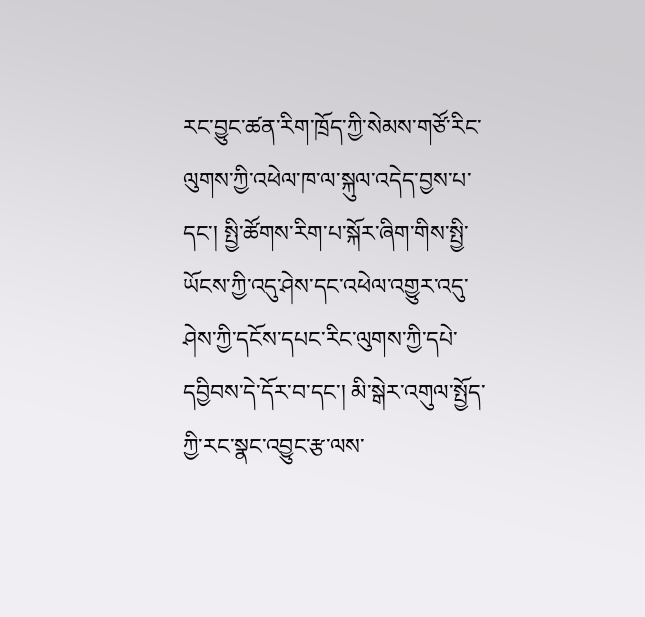རང་བྱུང་ཚན་རིག་ཁྲོད་ཀྱི་སེམས་གཙོ་རིང་ལུགས་ཀྱི་འཕེལ་ཁ་ལ་སྐུལ་འདེད་བྱས་པ་དང་། སྤྱི་ཚོགས་རིག་པ་སྐོར་ཞིག་གིས་སྤྱི་ཡོངས་ཀྱི་འདུ་ཤེས་དང་འཕེལ་འགྱུར་འདུ་ཤེས་ཀྱི་དངོས་དཔང་རིང་ལུགས་ཀྱི་དཔེ་དབྱིབས་དེ་དོར་བ་དང་། མི་སྒེར་འགུལ་སྤྱོད་ཀྱི་རང་སྣང་འབྱུང་རྩ་ལས་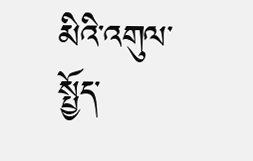མིའི་འགུལ་སྤྱོད་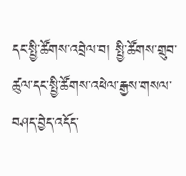དང་སྤྱི་ཚོགས་འབྲེལ་བ། སྤྱི་ཚོགས་གྲུབ་ཚུལ་དང་སྤྱི་ཚོགས་འཕེལ་རྒྱས་གསལ་བཤད་བྱེད་འདོད་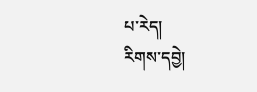པ་རེད།
རིགས་དབྱེ།